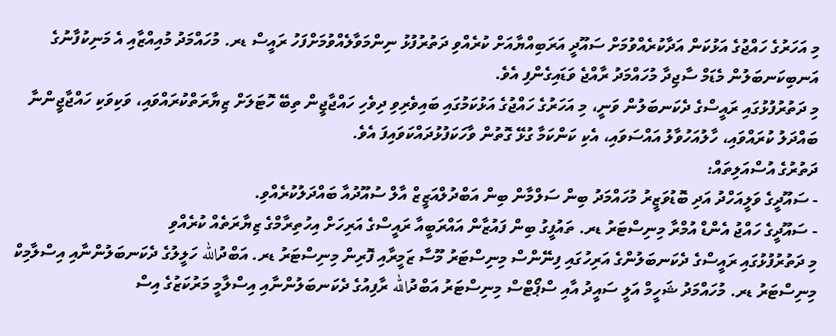މި އަހަރުގެ ހައްޖުގެ އަޅުކަން އަދާކުރެއްވުމަށް ސައޫދީ އަރަބިއްޔާއަށް ކުރެއްވި ދަތުރުފުޅު ނިންމަވާލެއްވުމަށްފަހު ރައީސް ޑރ. މުހައްމަދު މުއިއްޒާއި އެ މަނިކުފާނުގެ އަނބިކަނބަލުން މެޑަމް ސާޖިދާ މުހައްމަދު ރާއްޖެ ވަޑައިގެންފި އެވެ.
މި ދަތުރުފުޅުގައި ރައީސްގެ ދެކަނބަލުން ވަނީ، މި އަހަރުގެ ހައްޖުގެ އަޅުކަމުގައި ބައިވެރިވި ދިވެހި ހައްޖާޖީން ތިބޭ ހޮޓަލަށް ޒިޔާރަތްކުރައްވައި، ވަކިވަކި ހައްޖާޖީންނާ ބައްދަލު ކުރައްވައި، ހާލުއަހުވާލު އައްސަވައި، އެކި ކަންކަމާ ގުޅޭ ގޮތުން ވާހަކަފުޅުދައްކަވައިފަ އެވެ.
ދަތުރުގެ އުސްއަލިތައް:
- ސައޫދީގެ ވަލީއަހްދު އަދި ބޮޑުވަޒީރު މުހައްމަދު ބިން ސަލްމާން ބިން އަބްދުލްއަޒީޒް އާލް ސުއޫދުއާ ބައްދަލުކުރެއްވި.
- ސައޫދީގެ ހައްޖު އެންޑް އުމްރާ މިނިސްޓަރު ޑރ. ތައުފީގު ބިން ފައުޒާން އައްރަބީއާ ރައީސްގެ އަރިހަށް އިހުތިރާމްގެ ޒިޔާރަތެއް ކުރެއްވި
މި ދަތުރުފުޅުގައި ރައީސްގެ ދެކަނބަލުންގެ އަރިހުގައި ފިނޭންސް މިނިސްޓަރު މޫސާ ޒަމީރާއި ފޮރިން މިނިސްޓަރު ޑރ. އަބްދުالله ހަލީލުގެ ދެކަނބަލުންނާއި އިސްލާމިކް މިނިސްޓަރު ޑރ. މުހައްމަދު ޝަހީމް އަލީ ސައީދު އާއި ސްޕޯޓްސް މިނިސްޓަރު އަބްދުالله ރާފިއުގެ ދެކަނބަލުންނާއި އިސްލާމީ މަރުކަޒުގެ އިސް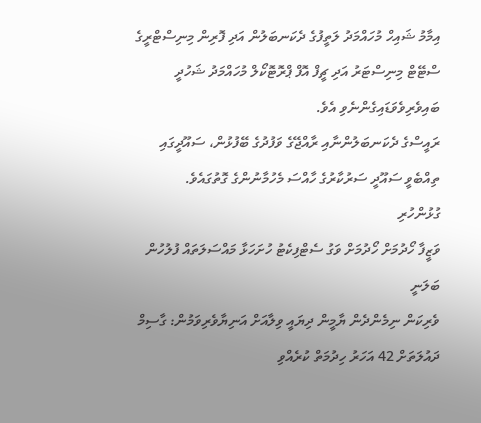އިމާމު ޝައިހް މުހައްމަދު ލަތީފުގެ ދެކަނބަލުން އަދި ފޮރިން މިނިސްޓްރީގެ ސްޓޭޓް މިނިސްޓަރު އަދި ޗީފް އޮފް ޕްރޮޓޮކޯލް މުހައްމަދު ޝަހުދީ ބައިވެރިވެވަޑައިގެންނެވި އެވެ.
ރައީސްގެ ދެކަނބަލުންނާއި ރާއްޖޭގެ ވަފުދުގެ ބޭފުޅުން، ސައޫދީގައި ތިއްބެވީ ސައޫދީ ސަރުކާރުގެ ހާއްސަ މެހުމާނުންގެ ގޮތުގައެވެ.
ގުޅުންހުރި
ވަޒީފާ ހޯދުމަށް ހޯދުމަށް ވަގު ސެޓްފިކެޓު ހުށަހަޅާ މައްސަލަތައް ފުލުހުން ބަލަނީ
ވެރިކަން ނިމެންދެން ޔާމީން ދިޔައީ ވިލާއަށް އަނިޔާވެރިވަމުން: ގާސިމް
ދައުލަތަށް 42 އަހަރު ހިދުމަތް ކުރެއްވި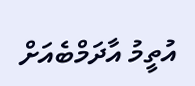އުތީމު އާދަމްބެއަށް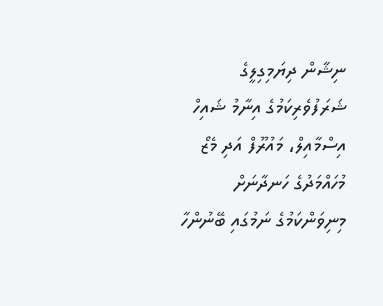ނިޝާން ދިޔަމިގިލީގެ
ޝަރަފުވެރިކަމުގެ އިނާމު ޝައިހް އިސްމާއިލް، މައުރޫފް އަދި މެޒޯ މުހައްމަދުގެ ހަނދާނަށް
މިނިވަންކަމުގެ ނަމުގައި ބޭނުންހާ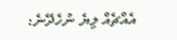އެއްޗެއް ލިޔެ ނުހެދޭނެ: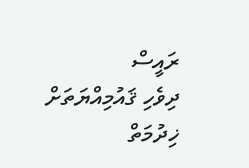ރައީސް
ދިވެހި ޤައުމިއްޔަތަށް ޚިދުމަތް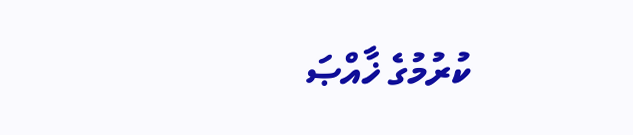ކުރުމުގެ ޚާއްޞަ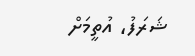ޝަރަފު، އުތީމަށް